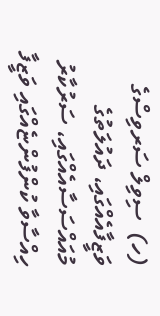(ހ)  ސިވިލް ސަރވިސްގެ ވަޒީފާއެއްގައި، ދައުލަތުގެ މުއައްސަސާއެއްގައި، ސަރުކާރު ހިއްސާވާ ކުންފުންޏެއްގައި ވަޒީފާ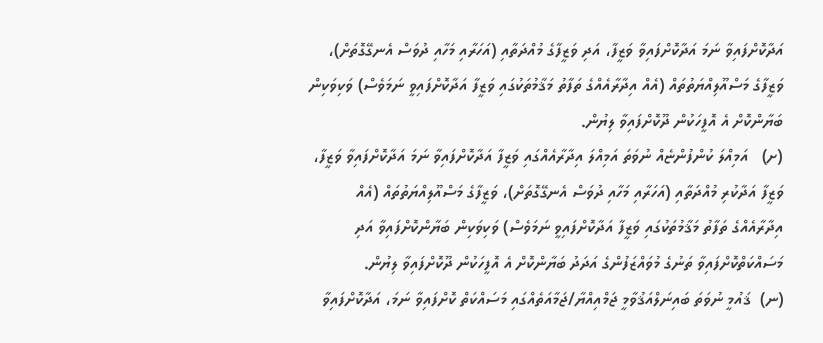އަދާކޮށްފައިވާ ނަމަ އަދާކޮށްފައިވާ ވަޒީފާ، އަދި ވަޒީފާގެ މުއްދަތާއި (އަހަރާއި މަހާއި ދުވަސް އެނގޭގޮތަށް)، ވަޒީފާގެ މަސްއޫލިއްޔަތުތައް (އެއް އިދާރާއެއްގެ ތަފާތު މަޤާމުތަކުގައި ވަޒީފާ އަދާކޮށްފައިވީ ނަމަވެސް) ވަކިވަކިން ބަޔާންކޮށް އެ އޮފީހަކުން ދޫކޮށްފައިވާ ލިޔުން.
(ށ)   އަމިއްލަ ކުންފުންޏެއް ނުވަތަ އަމިއްލަ އިދާރާއެއްގައި ވަޒީފާ އަދާކޮށްފައިވާ ނަމަ އަދާކޮށްފައިވާ ވަޒީފާ، ވަޒީފާ އަދާކުރި މުއްދަތާއި (އަހަރާއި މަހާއި ދުވަސް އެނގޭގޮތަށް)، ވަޒީފާގެ މަސްއޫލިއްޔަތުތައް (އެއް އިދާރާއެއްގެ ތަފާތު މަޤާމުތަކުގައި ވަޒީފާ އަދާކޮށްފައިވީ ނަމަވެސް) ވަކިވަކިން ބަޔާންކޮށްފައިވާ އަދި މަސައްކަތްކޮށްފައިވާ ތަނުގެ މުވައްޒަފުންގެ އަދަދު ބަޔާންކޮށް އެ އޮފީހަކުން ދޫކޮށްފައިވާ ލިޔުން.
(ނ)  ޤައުމީ ނުވަތަ ބައިނަލްއަޤުވާމީ ޖަމްއިއްޔާ/ޖަމާއަތެއްގައި މަސައްކަތް ކޮށްފައިވާ ނަމަ، އަދާކޮށްފައިވާ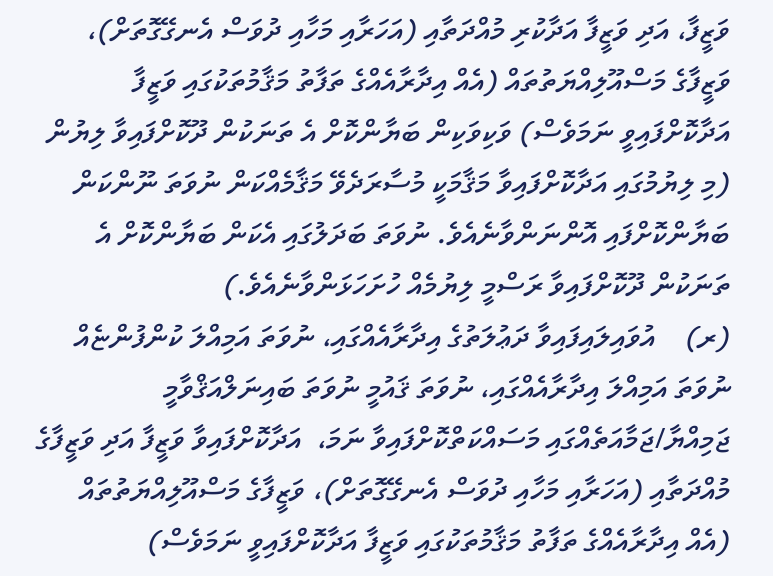ވަޒީފާ، އަދި ވަޒީފާ އަދާކުރި މުއްދަތާއި (އަހަރާއި މަހާއި ދުވަސް އެނގޭގޮތަށް)، ވަޒީފާގެ މަސްއޫލިއްޔަތުތައް (އެއް އިދާރާއެއްގެ ތަފާތު މަޤާމުތަކުގައި ވަޒީފާ އަދާކޮށްފައިވީ ނަމަވެސް) ވަކިވަކިން ބަޔާންކޮށް އެ ތަނަކުން ދޫކޮށްފައިވާ ލިޔުން (މި ލިޔުމުގައި އަދާކޮށްފައިވާ މަޤާމަކީ މުސާރަދެވޭ މަޤާމެއްކަން ނުވަތަ ނޫންކަން ބަޔާންކޮށްފައި އޮންނަންވާނެއެވެ. ނުވަތަ ބަދަލުގައި އެކަން ބަޔާންކޮށް އެ ތަނަކުން ދޫކޮށްފައިވާ ރަސްމީ ލިޔުމެއް ހުށަހަޅަންވާނެއެވެ.)
(ރ)    އުވައިލައިފައިވާ ދަޢުލަތުގެ އިދާރާއެއްގައި، ނުވަތަ އަމިއްލަ ކުންފުންޏެއް ނުވަތަ އަމިއްލަ އިދާރާއެއްގައި، ނުވަތަ ޤައުމީ ނުވަތަ ބައިނަލްއަޤްވާމީ ޖަމިއްޔާ/ޖަމާއަތެއްގައި މަސައްކަތްކޮށްފައިވާ ނަމަ،  އަދާކޮށްފައިވާ ވަޒީފާ އަދި ވަޒީފާގެ މުއްދަތާއި (އަހަރާއި މަހާއި ދުވަސް އެނގޭގޮތަށް)، ވަޒީފާގެ މަސްއޫލިއްޔަތުތައް (އެއް އިދާރާއެއްގެ ތަފާތު މަޤާމުތަކުގައި ވަޒީފާ އަދާކޮށްފައިވީ ނަމަވެސް)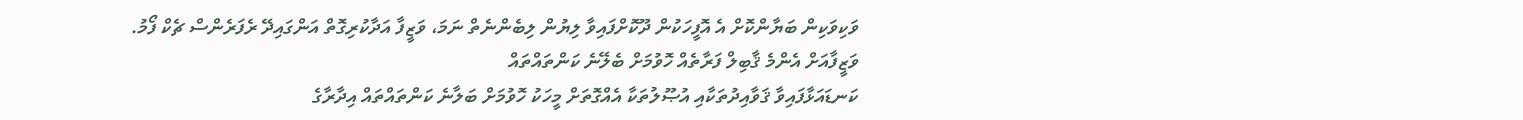ވަކިވަކިން ބަޔާންކޮށް އެ އޮފީހަކުން ދޫކޮށްފައިވާ ލިޔުން ލިބެންނެތް ނަމަ، ވަޒީފާ އަދާކުރިގޮތް އަންގައިދޭ ރެފަރެންސް ޗެކް ފޯމު.
ވަޒީފާއަށް އެންމެ ޤާބިލް ފަރާތެއް ހޮވުމަށް ބެލޭނެ ކަންތައްތައް
ކަނޑައަޅާފައިވާ ޤަވާއިދުތަކާއި އުޞޫލުތަކާ އެއްގޮތަށް މީހަކު ހޮވުމަށް ބަލާނެ ކަންތައްތައް އިދާރާގެ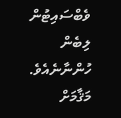ވެބްސައިޓުން ލިބެން ހުންނާނެއެވެ.
މަޤާމަށް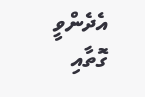އެދެންވީ ގޮތާއި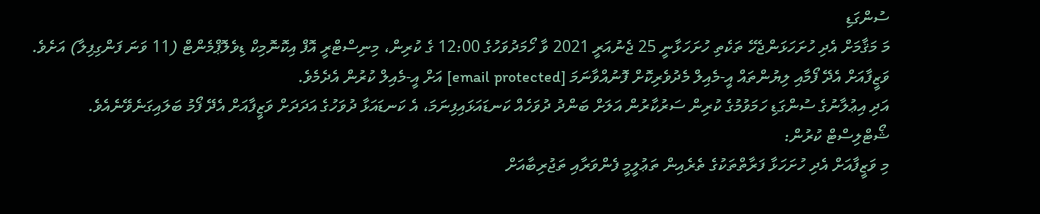ސުންގަޑި
މަ މަޤާމަށް އެދި ހުށަހަޅަންޖެހޭ ތަކެތި ހުށަހަޅާނީ 25 ޖެނުއަރީ 2021 ވާ ހޯމަދުވަހުގެ 12:00 ގެ ކުރިން، މިނިސްޓްރީ އޮފް އިކޮނޮމިކް ޑިވެލޮޕްމެންޓް (11 ވަނަ ފަންގިފިލާ) އަށެވެ. ވަޒީފާއަށް އެދޭ ފޯމާއި ލިޔުންތައް އީ-މެއިލް މެދުވެރިކޮށް ފޮނުއްވާނަމަ [email protected] އަށް އީ-މެއިލް ކުރުން އެދެމެވެ.
އަދި އިޢުލާނުގެ ސުންގަޑި ހަމަވުމުގެ ކުރިން ސަރުކާރުން އަލަށް ބަންދު ދުވަހެއް ކަނޑައަޅައިފިނަމަ، އެ ކަނޑައަޅާ ދުވަހުގެ އަދަދަށް ވަޒީފާއަށް އެދޭ ފޯމު ބަލައިގަނެވޭނެއެވެ.
ޝޯޓްލިސްޓް ކުރުން:
މި ވަޒީފާއަށް އެދި ހުށަހަޅާ ފަރާތްތަކުގެ ތެރެއިން ތަޢުލީމީ ފެންވަރާއި ތަޖުރިބާއަށް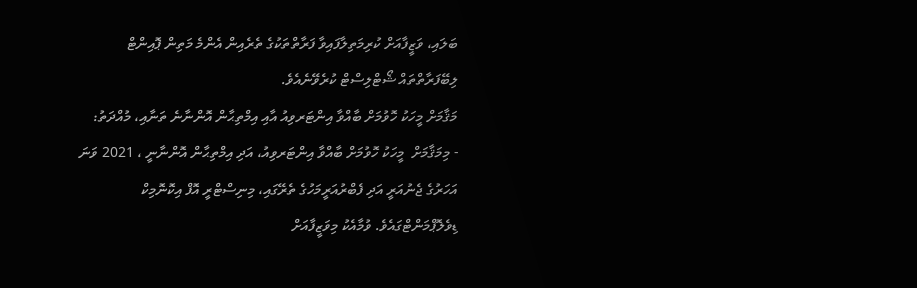ބަލައި، ވަޒީފާއަށް ކުރިމަތިލާފައިވާ ފަރާތްތަކުގެ ތެރެއިން އެންމެ މަތިން ޕޮއިންޓް ލިބޭފަރާތްތައް ޝޯޓްލިސްޓް ކުރެވޭނެއެވެ.
މަޤާމަށް މީހަކު ހޮވުމަށް ބާއްވާ އިންޓަރވިއު އާއި އިމްތިޙާން އޮންނާނެ ތަނާއި، މުއްދަތު:
- މިމަޤާމަށް  މީހަކު ހޮވުމަށް ބާއްވާ އިންޓަރވިއު، އަދި އިމްތިޙާން އޮންނާނީ ، 2021 ވަނަ އަހަރުގެ ޖެނުއަރީ އަދި ފެބްރުއަރީމަހުގެ ތެރޭގައި، މިނިސްޓްރީ އޮފް އިކޮނޮމިކް ޑިވެލޮޕްމަންޓްގައެވެ. ވުމާއެކު މިވަޒީފާއަށް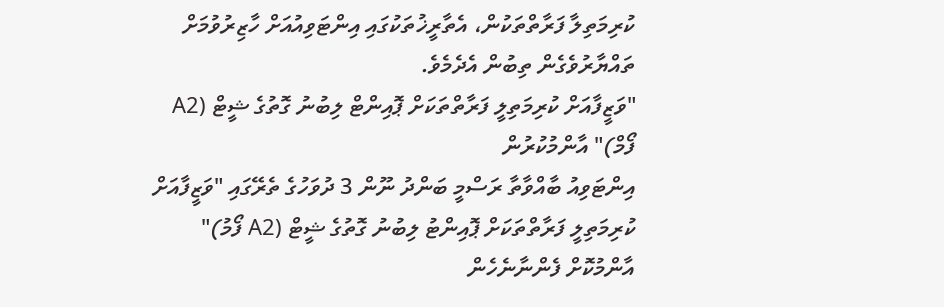ކުރިމަތިލާ ފަރާތްތަކުން، އެތާރީޚުތަކުގައި އިންޓަވިއުއަށް ހާޒިރުވުމަށް ތައްޔާރުވެގެން ތިބުން އެދެމެވެ.
"ވަޒީފާއަށް ކުރިމަތިލީ ފަރާތްތަކަށް ޕޮއިންޓް ލިބުނު ގޮތުގެ ޝީޓް (A2 ފޯމް)" އާންމުކުރުން
އިންޓަވިއު ބާއްވާތާ ރަސްމީ ބަންދު ނޫން 3 ދުވަހުގެ ތެރޭގައި "ވަޒީފާއަށް ކުރިމަތިލީ ފަރާތްތަކަށް ޕޮއިންޓު ލިބުނު ގޮތުގެ ޝީޓް (A2 ފޯމު)" އާންމުކޮށް ފެންނާނެހެން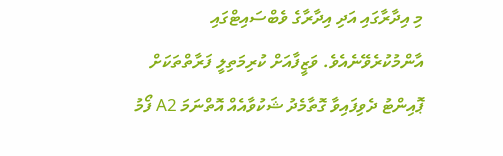މި އިދާރާގައި އަދި އިދާރާގެ ވެބްސައިޓްގައި އާންމުކުރެވޭނެއެވެ. ވަޒީފާއަށް ކުރިމަތިލީ ފަރާތްތަކަށް ޕޮއިންޓު ދެވިފައިވާ ގޮތާމެދު ޝަކުވާއެއް އޮތްނަމަ A2 ފޯމު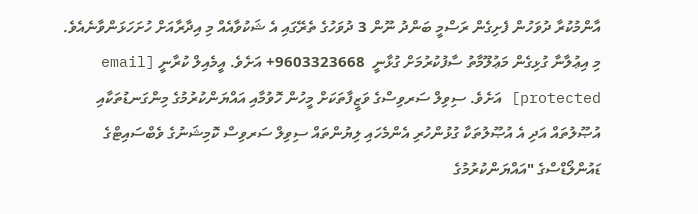އާންމުކުރާ ދުވަހުން ފެށިގެން ރަސްމީ ބަންދު ނޫން 3 ދުވަހުގެ ތެރޭގައި އެ ޝަކުވާއެއް މި އިދާރާއަށް ހުށަހަޅަންވާނެއެވެ.
މި އިޢުލާނާ ގުޅިގެން މަޢުލޫމާތު ސާފުކުރުމަށް ގުޅާނީ  9603323668+ އަށެވެ. އީމެއިލް ކުރާނީ [email protected] އަށެވެ. ސިވިލް ސަރވިސްގެ ވަޒީފާތަކަށް މީހުން ހޮވުމާއި އައްޔަންކުރުމުގެ މިންގަނޑުތަކާއި އުޞޫލުތައް އަދި އެ އުޞޫލުތަކާ ގުޅުންހުރި އެންމެހައި ލިޔުންތައް ސިވިލް ސަރވިސް ކޮމިޝަނުގެ ވެބްސައިޓްގެ ޑައުންލޯޑްސްގެ "އައްޔަންކުރުމުގެ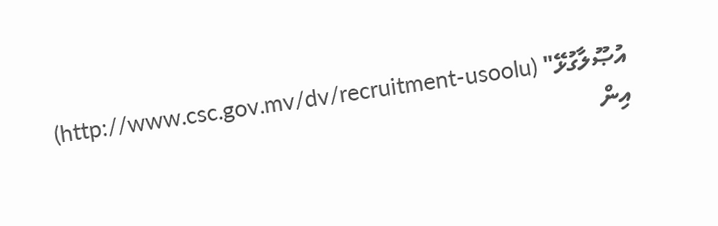އުޞޫލާގުޅޭ" (http://www.csc.gov.mv/dv/recruitment-usoolu) އިން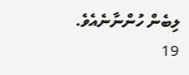ލިބެން ހުންނާނެއެވެ.
19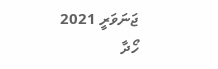ޖަނަވަރީ 2021
ހޯދާ